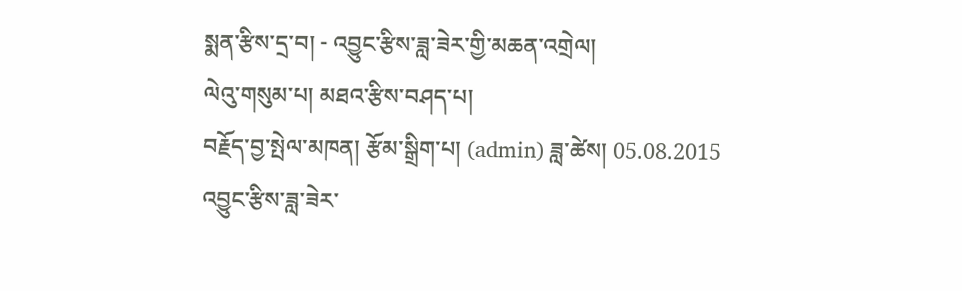སྨན་རྩིས་དྲ་བ། - འབྱུང་རྩིས་ཟླ་ཟེར་གྱི་མཆན་འགྲེལ།
ལེའུ་གསུམ་པ། མཐའ་རྩིས་བཤད་པ།
བརྗོད་བྱ་སྤེལ་མཁན། རྩོམ་སྒྲིག་པ། (admin) ཟླ་ཚེས། 05.08.2015
འབྱུང་རྩིས་ཟླ་ཟེར་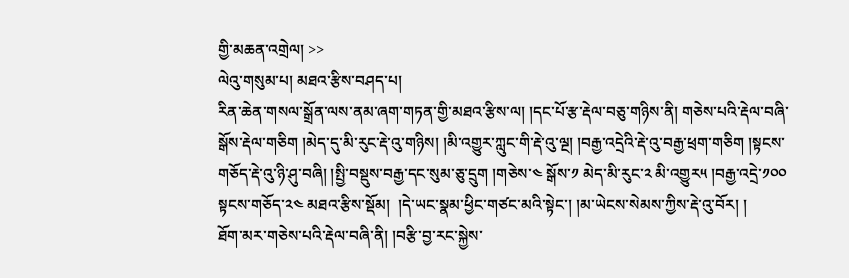གྱི་མཆན་འགྲེལ། >>
ལེའུ་གསུམ་པ། མཐའ་རྩིས་བཤད་པ།
རིན་ཆེན་གསལ་སྒྲོན་ལས་ནམ་ཞག་གཏན་གྱི་མཐའ་རྩིས་ལ། །དང་པོ་རྩ་རྡེལ་བཅུ་གཉིས་ནི། གཅེས་པའི་རྡེལ་བཞི་སྒོས་རྡེལ་གཅིག །མེད་དུ་མི་རུང་རྡེ་འུ་གཉིས། །མི་འགྱུར་ཀླུང་གི་རྡེ་འུ་ལྔ། །བརྒྱ་འདྲེའི་རྡེ་འུ་བརྒྱ་ཕྲག་གཅིག །སྟངས་གཅོད་རྡེ་འུ་ཉི་ཤུ་བཞི། །སྤྱི་བསྡུས་བརྒྱ་དང་སུམ་ཅུ་དྲུག །གཅེས་༤ སྒོས་༡ མེད་མི་རུང་༢ མི་འགྱུར༥ །བརྒྱ་འདྲེ་༡༠༠ སྟངས་གཅོད་༢༤ མཐའ་རྩིས་སྡོམ།  །དེ་ཡང་སྣམ་ཕྱིང་གཙང་མའི་སྟེང་། །མ་ཡེངས་སེམས་ཀྱིས་རྡེ་འུ་བོར། །
ཐོག་མར་གཅེས་པའི་རྡེལ་བཞི་ནི། །བརྩི་བྱ་རང་སྐྱེས་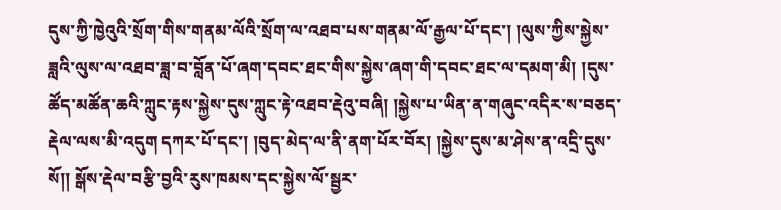དུས་ཀྱི་ཁྱེའུའི་སྲོག་གིས་གནམ་ལོའི་སྲོག་ལ་འཐབ་པས་གནམ་ལོ་རྒྱལ་པོ་དང་། །ལུས་ཀྱིས་སྐྱེས་ཟླའི་ལུས་ལ་འཐབ་ཟླ་བ་བློན་པོ་ཞག་དབང་ཐང་གིས་སྐྱེས་ཞག་གི་དབང་ཐང་ལ་དམག་མི། །དུས་ཚོད་མཚོན་ཆའི་ཀླུང་རྟས་སྐྱེས་དུས་ཀླུང་རྟེ་འཐབ་རྡེའུ་བཞི། །སྐྱེས་པ་ཡིན་ན་གཞུང་འདིར་ས་བཅད་རྡེལ་ལས་མི་འདུག དཀར་པོ་དང་། །བུད་མེད་ལ་ནི་ནག་པོར་བོར། །སྐྱེས་དུས་མ་ཤེས་ན་འདྲི་དུས་སོ།། སྒོས་རྡེལ་བརྩི་བྱའི་རུས་ཁམས་དང་སྐྱེས་ལོ་སྦྱར་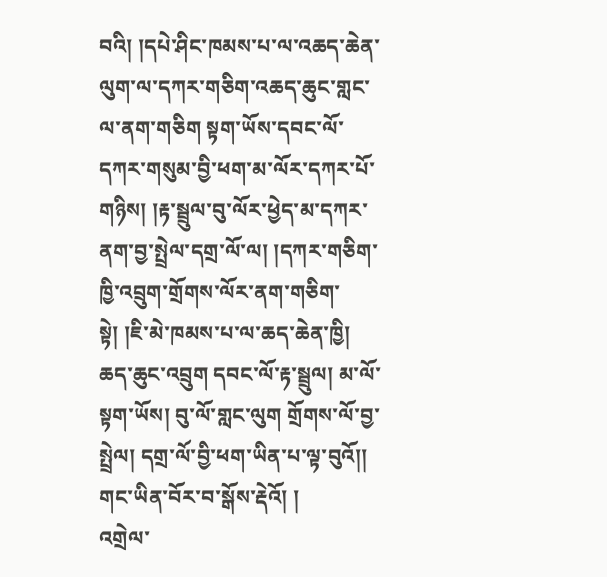བའི། །དཔེ་ཤིང་ཁམས་པ་ལ་འཆད་ཆེན་ལུག་ལ་དཀར་གཅིག་འཆད་ཆུང་གླང་ལ་ནག་གཅིག སྟག་ཡོས་དབང་ལོ་དཀར་གསུམ་བྱི་ཕག་མ་ལོར་དཀར་པོ་གཉིས། །རྟ་སྦྲུལ་བུ་ལོར་ཕྱེད་མ་དཀར་ནག་བྱ་སྤྲེལ་དགྲ་ལོ་ལ། །དཀར་གཅིག་ཁྱི་འབྲུག་གྲོགས་ལོར་ནག་གཅིག་སྟེ། །ཇི་མེ་ཁམས་པ་ལ་ཆད་ཆེན་ཁྱི། ཆད་ཆུང་འབྲུག དབང་ལོ་རྟ་སྦྲུལ། མ་ལོ་སྟག་ཡོས། བུ་ལོ་གླང་ལུག གྲོགས་ལོ་བྱ་སྤྲེལ། དགྲ་ལོ་བྱི་ཕག་ཡིན་པ་ལྟ་བུའོ།། གང་ཡིན་བོར་བ་སྒོས་རྡེའོ། །
འགྲེལ་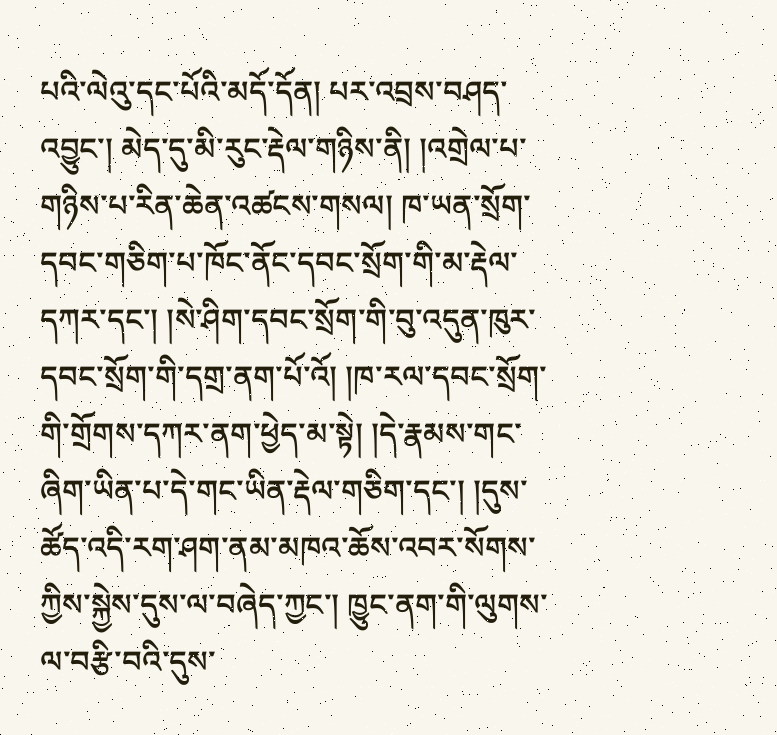པའི་ལེའུ་དང་པོའི་མདོ་དོན། པར་འབྲས་བཤད་འབྱུང་། མེད་དུ་མི་རུང་རྡེལ་གཉིས་ནི། །འགྲེལ་པ་གཉིས་པ་རིན་ཆེན་འཚངས་གསལ། ཁ་ཡན་སྲོག་དབང་གཅིག་པ་ཁོང་ནོང་དབང་སྲོག་གི་མ་རྡེལ་དཀར་དང་། །སེ་ཤིག་དབང་སྲོག་གི་བུ་འདུན་ཁུར་དབང་སྲོག་གི་དགྲ་ནག་པོ་འོ། །ཁ་རལ་དབང་སྲོག་གི་གྲོགས་དཀར་ནག་ཕྱེད་མ་སྟེ། །དེ་རྣམས་གང་ཞིག་ཡིན་པ་དེ་གང་ཡིན་རྡེལ་གཅིག་དང་། །དུས་ཚོད་འདི་རག་ཤག་ནམ་མཁའ་ཆོས་འབར་སོགས་ཀྱིས་སྐྱེས་དུས་ལ་བཞེད་ཀྱང་། ཁྱུང་ནག་གི་ལུགས་ལ་བརྩི་བའི་དུས་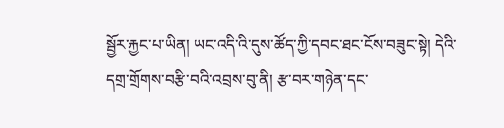སྦྱོར་རྐྱང་པ་ཡིན། ཡང་འདི་འི་དུས་ཚོད་ཀྱི་དབང་ཐང་ངོས་བཟུང་སྟེ། དེའི་དགྲ་གྲོགས་བརྩི་བའི་འབྲས་བུ་ནི། རྩ་བར་གཉེན་དང་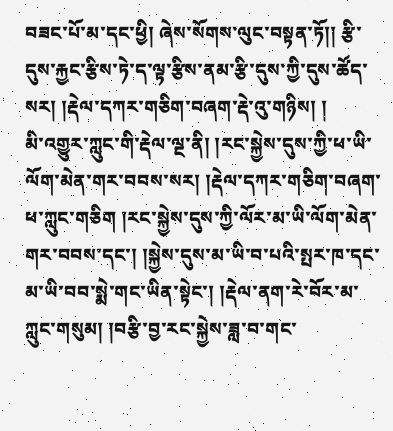བཟང་པོ་མ་དང་ཕྱི། ཞེས་སོགས་ལུང་བསྟན་ཏོ།། རྩི་དུས་རྐྱང་རྩིས་ཏེ་ད་ལྟ་རྩིས་ནམ་རྩི་དུས་ཀྱི་དུས་ཚོད་སར། །རྡེལ་དཀར་གཅིག་བཞག་རྡེ་འུ་གཉིས། །
མི་འགྱུར་ཀླུང་གི་རྡེལ་ལྔ་ནི། །རང་སྐྱེས་དུས་ཀྱི་ཕ་ཡི་ལོག་མེན་གར་བབས་སར། །རྡེལ་དཀར་གཅིག་བཞག་ཕ་ཀླུང་གཅིག །རང་སྐྱེས་དུས་ཀྱི་ལོར་མ་ཡི་ལོག་མེན་གར་བབས་དང་། །སྐྱེས་དུས་མ་ཡི་བ་པའི་སྤར་ཁ་དང་མ་ཡི་བབ་སྨེ་གང་ཡིན་སྟེང་། །རྡེལ་ནག་རེ་བོར་མ་ཀླུང་གསུམ། །བརྩི་བྱ་རང་སྐྱེས་ཟླ་བ་གང་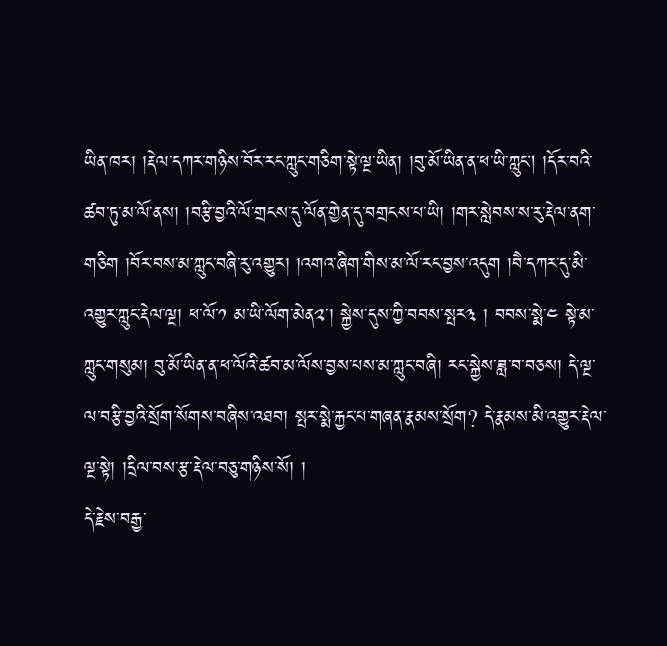ཡིན་ཁར། །རྡེལ་དཀར་གཉིས་བོར་རང་ཀླུང་གཅིག་སྟེ་ལྔ་ཡིན། །བུ་མོ་ཡིན་ན་ཕ་ཡི་ཀླུང། །དོར་བའི་ཚབ་ཏུ་མ་ལོ་ནས། །བརྩི་བྱའི་ལོ་གྲངས་དུ་ལོན་གྱེན་དུ་བགྲངས་པ་ཡི། །གར་སླེབས་ས་རུ་རྡེལ་ནག་གཅིག །བོར་བས་མ་ཀླུང་བཞི་རུ་འགྱུར། །འགའ་ཞིག་གིས་མ་ལོ་རང་བྱས་འདུག །བཻ་དཀར་དུ་མི་འགྱུར་ཀླུང་རྡེལ་ལྔ། ཕ་ལོ་༡ མ་ཡི་ལོག་མེན༢་། སྐྱེས་དུས་ཀྱི་བབས་སྤར༣ ། བབས་སྨེ་༤ སྟེ་མ་ཀླུང་གསུམ། བུ་མོ་ཡིན་ན་ཕ་ལོའི་ཚབ་མ་ལོས་བྱས་པས་མ་ཀླུང་བཞི། རང་སྐྱེས་ཟླ་བ་བཅས། དེ་ལྔ་ལ་བརྩི་བྱའི་སྲོག་སོགས་བཞིས་འཐབ། སྤར་སྨེ་རྐྱང་པ་གཞན་རྣམས་སྲོག? དེ་རྣམས་མི་འགྱུར་རྡེལ་ལྔ་སྟེ། །དྲིལ་བས་རྩ་རྡེལ་བཅུ་གཉིས་སོ། །
དེ་རྗེས་བརྒྱ་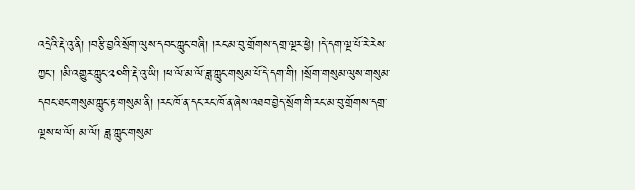འདྲེའི་རྡེ་འུ་ནི། །བརྩི་བྱའི་སྲོག་ལུས་དབང་ཀླུང་བཞི། །རང་མ་བུ་གྲོགས་དགྲ་ལྔར་ཕྱེ། །དེ་དག་ལྔ་པོ་རེ་རེས་ཀྱང་། །མི་འགྱུར་ཀླུང་༢༠གི་རྡེ་འུ་ཡི། །ཕ་ལོ་མ་ལོ་ཟླ་ཀླུང་གསུམ་པོ་དེ་དག་གི། །སྲོག་གསུམ་ལུས་གསུམ་དབང་ཐང་གསུམ་ཀླུང་རྟ་གསུམ་ནི། །རང་ཁོ་ན་དང་རང་ཁོ་ན་ཞེས་འཐབ་བྱེད་སྲོག་གི་རང་མ་བུ་གྲོགས་དགྲ་ལྔས་ཕ་ལོ། མ་ལོ། ཟླ་ཀླུང་གསུམ་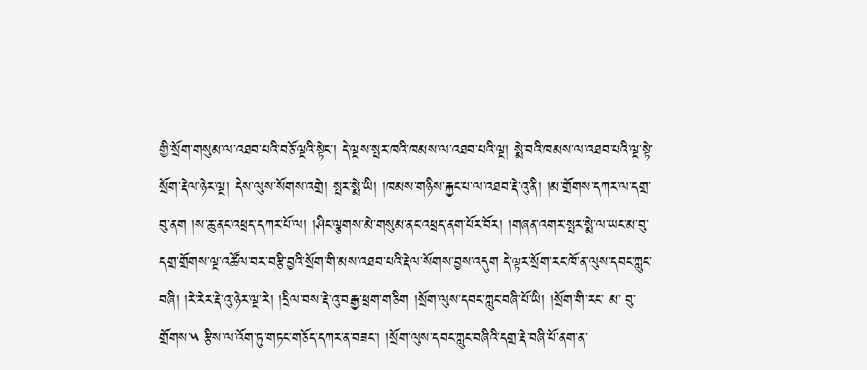གྱི་སྲོག་གསུམ་ལ་འཐབ་པའི་བཅོ་ལྔའི་སྟེང་། དེ་ལྔས་སྤར་ཁའི་ཁམས་ལ་འཐབ་པའི་ལྔ། སྨེ་བའི་ཁམས་ལ་འཐབ་པའི་ལྔ་སྟེ་སྲོག་རྡེལ་ཉེར་ལྔ། དེས་ལུས་སོགས་འགྲེ། སྤར་སྨེ་ཡི། །ཁམས་གཉིས་རྐྱང་པ་ལ་འཐབ་རྡེ་འུ་ནི། །མ་གྲོགས་དཀར་ལ་དགྲ་བུ་ནག །ས་ཆུ་ནང་འཕྲད་དཀར་པོ་ལ། །ཤིང་ལྕགས་མེ་གསུམ་ནང་འཕྲད་ནག་པོར་བོར། །གཞན་འགར་སྤར་སྨེ་ལ་ཡང་མ་བུ་དགྲ་གྲོགས་ལྔ་འཚོལ་བར་བརྩི་བྱའི་སྲོག་གི་མས་འཐབ་པའི་རྡེལ་སོགས་བྱས་འདུག དེ་ལྟར་སྲོག་རང་ཁོ་ན་ལུས་དབང་ཀླུང་བཞི། །རེ་རེར་རྡེ་འུ་ཉེར་ལྔ་རེ། །དྲིལ་བས་རྡེ་འུ་བརྒྱ་ཕྲག་གཅིག །སྲོག་ལུས་དབང་ཀླུང་བཞི་པོ་ཡི། །སྲོག་གི་རང་ མ་ བུ་གྲོགས་༥ རྩིས་ལ་འོག་ཏུ་གཏང་གཅོད་དཀར་ན་བཟང་། །སྲོག་ལུས་དབང་ཀླུང་བཞིའི་དགྲ་རྡེ་བཞི་པོ་ནག་ན་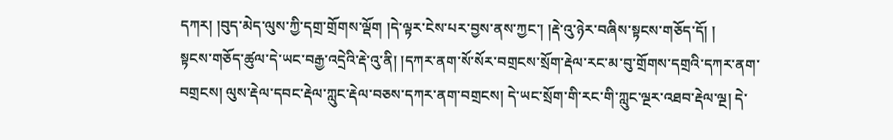དཀར། །བུད་མེད་ལུས་ཀྱི་དགྲ་གྲོགས་ལྡོག །དེ་ལྟར་ངེས་པར་བྱས་ནས་ཀྱང་། །རྡེ་འུ་ཉེར་བཞིས་སྟངས་གཅོད་དོ། །
སྟངས་གཅོད་ཚུལ་དེ་ཡང་བརྒྱ་འདྲེའི་རྡེ་འུ་ནི། །དཀར་ནག་སོ་སོར་བགྲངས་སྲོག་རྡེལ་རང་མ་བུ་གྲོགས་དགྲའི་དཀར་ནག་བགྲངས། ལུས་རྡེལ་དབང་རྡེལ་ཀླུང་རྡེལ་བཅས་དཀར་ནག་བགྲངས། དེ་ཡང་སྲོག་གི་རང་གི་ཀླུང་ལྔར་འཐབ་རྡེལ་ལྔ། དེ་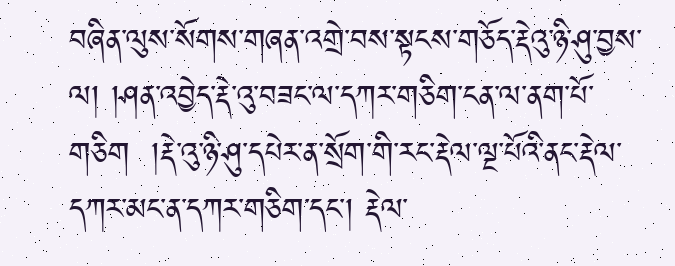བཞིན་ལུས་སོགས་གཞན་འགྲེ་བས་སྟངས་གཅོད་རྡེའུ་ཉི་ཤུ་བྱས་ལ། །ཤན་འབྱེད་རྡེ་འུ་བཟང་ལ་དཀར་གཅིག་ངན་ལ་ནག་པོ་གཅིག  །རྡེ་འུ་ཉི་ཤུ་དཔེར་ན་སྲོག་གི་རང་རྡེལ་ལྔ་པོའི་ནང་རྡེལ་དཀར་མང་ན་དཀར་གཅིག་དང་། རྡེལ་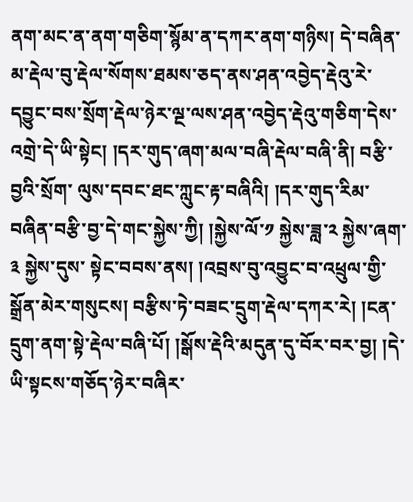ནག་མང་ན་ནག་གཅིག་སྙོམ་ན་དཀར་ནག་གཉིས། དེ་བཞིན་མ་རྡེལ་བུ་རྡེལ་སོགས་ཐམས་ཅད་ནས་ཤན་འབྱེད་རྡེའུ་རེ་དབྱུང་བས་སྲོག་རྡེལ་ཉེར་ལྔ་ལས་ཤན་འབྱེད་རྡེའུ་གཅིག་དེས་འགྲེ་དེ་ཡི་སྟེང། །དར་གུད་ཞག་མལ་བཞི་རྡེལ་བཞི་ནི། བརྩི་བྱའི་སྲོག་ ལུས་དབང་ཐང་ཀླུང་རྟ་བཞིའི། །དར་གུད་རིམ་བཞིན་བརྩི་བྱ་དེ་གང་སྐྱེས་ཀྱི། །སྐྱེས་ལོ་༡ སྐྱེས་ཟླ་༢ སྐྱེས་ཞག་༣ སྐྱེས་དུས་ སྟེང་བབས་ནས། །འབྲས་བུ་འབྱུང་བ་འཕྲུལ་གྱི་སྒྲོན་མེར་གསུངས། བརྩིས་ཏེ་བཟང་དྲུག་རྡེལ་དཀར་རེ། །ངན་དྲུག་ནག་སྟེ་རྡེལ་བཞི་པོ། །སྒོས་རྡེའི་མདུན་དུ་བོར་བར་བྱ། །དེ་ཡི་སྟངས་གཅོད་ཉེར་བཞིར་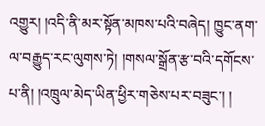འགྱུར། །འདི་ནི་མར་སྟོན་མཁས་པའི་བཞེད། ཁྱུང་ནག་ལ་བརྒྱུད་རང་ལུགས་ཏེ། །གསལ་སྒྲོན་རྩ་བའི་དགོངས་པ་ནི། །འཁྲུལ་མེད་ཡིན་ཕྱིར་གཅེས་པར་བཟུང་། །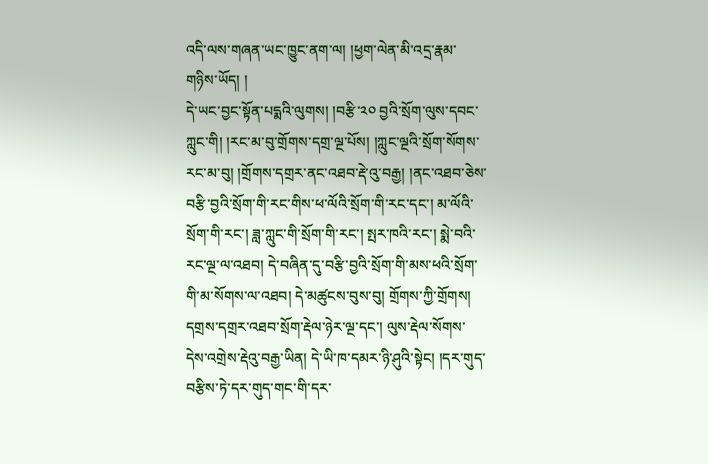འདི་ལས་གཞན་ཡང་ཁྱུང་ནག་ལ། །ཕྱག་ལེན་མི་འདྲ་རྣམ་གཉིས་ཡོད། །
དེ་ཡང་བྱང་སྟོན་པདྨའི་ལུགས། །བརྩི་༢༠ བྱའི་སྲོག་ལུས་དབང་ཀླུང་གི། །རང་མ་བུ་གྲོགས་དགྲ་ལྔ་པོས། །ཀླུང་ལྔའི་སྲོག་སོགས་རང་མ་བུ། །གྲོགས་དགྲར་ནང་འཐབ་རྡེ་འུ་བརྒྱ། །ནང་འཐབ་ཅེས་བརྩི་བྱའི་སྲོག་གི་རང་གིས་ཕ་ལོའི་སྲོག་གི་རང་དང་། མ་ལོའི་སྲོག་གི་རང་། ཟླ་ཀླུང་གི་སྲོག་གི་རང་། སྤར་ཁའི་རང་། སྨེ་བའི་རང་ལྔ་ལ་འཐབ། དེ་བཞིན་དུ་བརྩི་བྱའི་སྲོག་གི་མས་ཕའི་སྲོག་གི་མ་སོགས་ལ་འཐབ། དེ་མཚུངས་བུས་བུ། གྲོགས་ཀྱི་གྲོགས། དགྲས་དགྲར་འཐབ་སྲོག་རྡེལ་ཉེར་ལྔ་དང་། ལུས་རྡེལ་སོགས་དེས་འགྲེས་རྡེའུ་བརྒྱ་ཡིན། དེ་ཡི་ཁ་དམར་ཉི་ཤུའི་སྟེང། །དར་གུད་བརྩིས་ཏེ་དར་གུད་གང་གི་དར་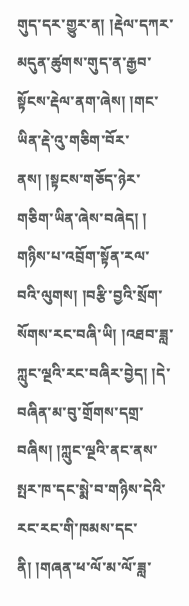གུད་དར་གྱུར་ན། །རྡེལ་དཀར་མདུན་ཚུགས་གུད་ན་རྒྱབ་སྟོངས་རྡེལ་ནག་ཞེས། །གང་ཡིན་རྡེ་འུ་གཅིག་བོར་ནས། །སྟངས་གཅོད་ཉེར་གཅིག་ཡིན་ཞེས་བཞེད། །
གཉིས་པ་འབྲོག་སྟོན་རལ་བའི་ལུགས། །བརྩི་བྱའི་སྲོག་སོགས་རང་བཞི་ཡི། །འཐབ་ཟླ་ཀླུང་ལྔའི་རང་བཞིར་བྱེད། །དེ་བཞིན་མ་བུ་གྲོགས་དགྲ་བཞིས། །ཀླུང་ལྔའི་ནང་ནས་སྤར་ཁ་དང་སྨེ་བ་གཉིས་དེའི་རང་རང་གི་ཁམས་དང་ནི། །གཞན་ཕ་ལོ་མ་ལོ་ཟླ་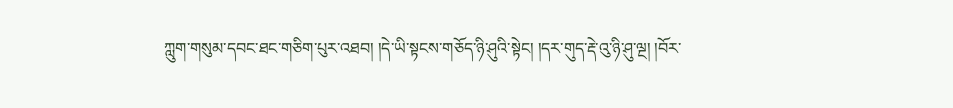ཀླུག་གསུམ་དབང་ཐང་གཅིག་པུར་འཐབ། །དེ་ཡི་སྟངས་གཅོད་ཉི་ཤུའི་སྟེང། །དར་གུད་རྡེ་འུ་ཉི་ཤུ་ལྔ། །བོར་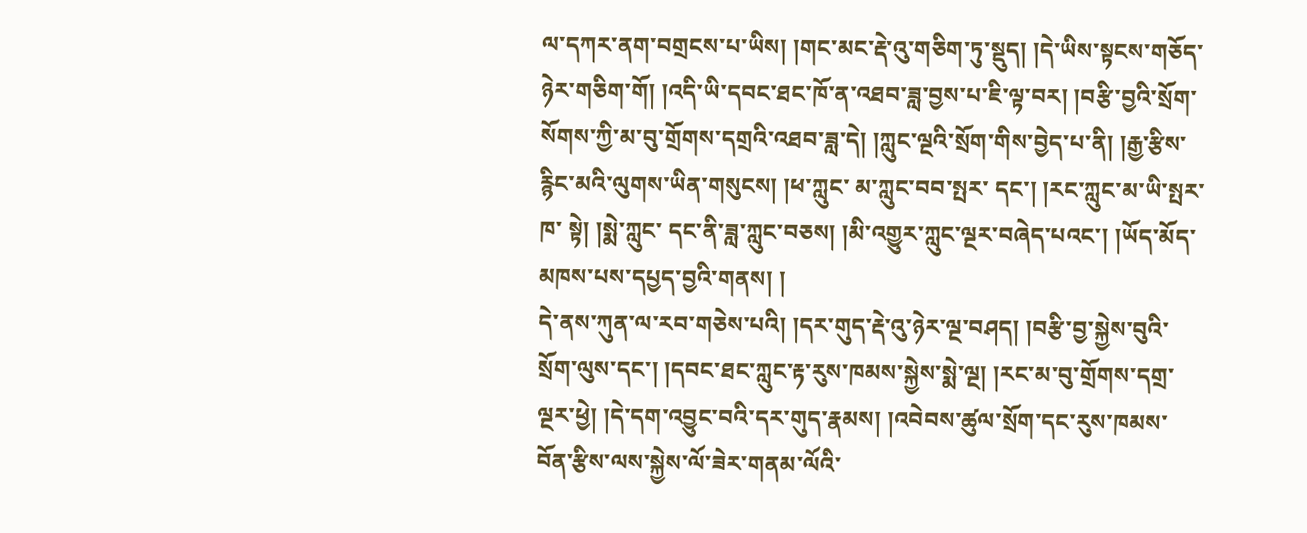ལ་དཀར་ནག་བགྲངས་པ་ཡིས། །གང་མང་རྡེ་འུ་གཅིག་ཏུ་སྡུད། །དེ་ཡིས་སྟངས་གཅོད་ཉེར་གཅིག་གོ། །འདི་ཡི་དབང་ཐང་ཁོ་ན་འཐབ་ཟླ་བྱས་པ་ཇི་ལྟ་བར། །བརྩི་བྱའི་སྲོག་སོགས་ཀྱི་མ་བུ་གྲོགས་དགྲའི་འཐབ་ཟླ་དེ། །ཀླུང་ལྔའི་སྲོག་གིས་བྱེད་པ་ནི། །རྒྱ་རྩིས་རྙིང་མའི་ལུགས་ཡིན་གསུངས། །ཕ་ཀླུང་ མ་ཀླུང་བབ་སྤར་ དང་། །རང་ཀླུང་མ་ཡི་སྤར་ཁ་ སྟེ། །སྨེ་ཀླུང་ དང་ནི་ཟླ་ཀླུང་བཅས། །མི་འགྱུར་ཀླུང་ལྔར་བཞེད་པའང་། །ཡོད་མོད་མཁས་པས་དཔྱད་བྱའི་གནས། །
དེ་ནས་ཀུན་ལ་རབ་གཅེས་པའི། །དར་གུད་རྡེ་འུ་ཉེར་ལྔ་བཤད། །བརྩི་བྱ་སྐྱེས་བུའི་སྲོག་ལུས་དང་། །དབང་ཐང་ཀླུང་རྟ་རུས་ཁམས་སྐྱེས་སྨེ་ལྔ། །རང་མ་བུ་གྲོགས་དགྲ་ལྔར་ཕྱེ། །དེ་དག་འབྱུང་བའི་དར་གུད་རྣམས། །འབེབས་ཚུལ་སྲོག་དང་རུས་ཁམས་བོན་རྩིས་ལས་སྐྱེས་ལོ་ཟེར་གནམ་ལོའི་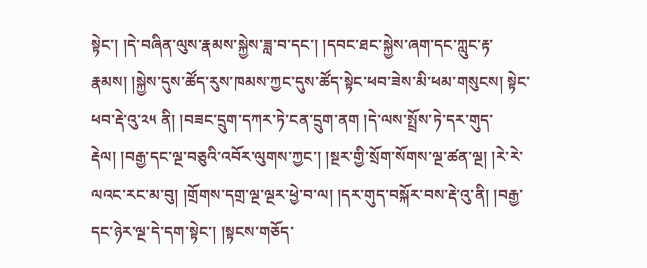སྟེང་། །དེ་བཞིན་ལུས་རྣམས་སྐྱེས་ཟླ་བ་དང་། །དབང་ཐང་སྐྱེས་ཞག་དང་ཀླུང་རྟ་རྣམས། །སྐྱེས་དུས་ཚོད་རུས་ཁམས་ཀྱང་དུས་ཚོད་སྟེང་ཕབ་ཟེས་མི་ཕམ་གསུངས། སྟེང་ཕབ་རྡེ་འུ་༢༥ ནི། །བཟང་དྲུག་དཀར་ཏེ་ངན་དྲུག་ནག །དེ་ལས་སྤྲོས་ཏེ་དར་གུད་རྡེལ། །བརྒྱ་དང་ལྔ་བཅུའི་འབོར་ལུགས་ཀྱང་། །སྔར་གྱི་སྲོག་སོགས་ལྔ་ཚན་ལྔ། །རེ་རེ་ལའང་རང་མ་བུ། །གྲོགས་དགྲ་ལྔ་ལྔར་ཕྱེ་བ་ལ། །དར་གུད་བསྐོར་བས་རྡེ་འུ་ནི། །བརྒྱ་དང་ཉེར་ལྔ་དེ་དག་སྟེང་། །སྟངས་གཅོད་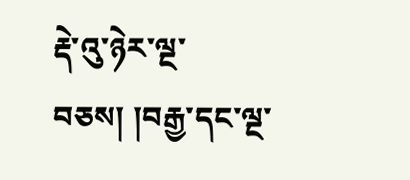རྡེ་འུ་ཉེར་ལྔ་བཅས། །བརྒྱ་དང་ལྔ་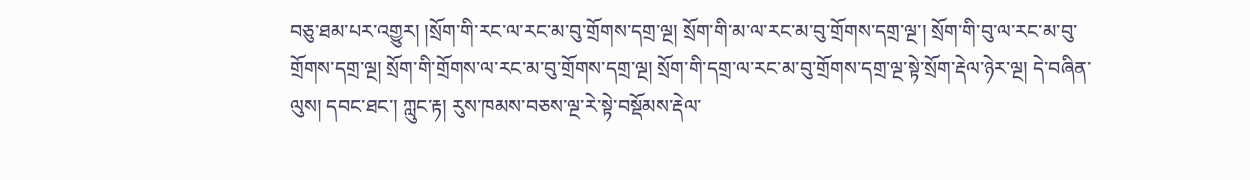བཅུ་ཐམ་པར་འགྱུར། །སྲོག་གི་རང་ལ་རང་མ་བུ་གྲོགས་དགྲ་ལྔ། སྲོག་གི་མ་ལ་རང་མ་བུ་གྲོགས་དགྲ་ལྔ་། སྲོག་གི་བུ་ལ་རང་མ་བུ་གྲོགས་དགྲ་ལྔ། སྲོག་གི་གྲོགས་ལ་རང་མ་བུ་གྲོགས་དགྲ་ལྔ། སྲོག་གི་དགྲ་ལ་རང་མ་བུ་གྲོགས་དགྲ་ལྔ་སྟེ་སྲོག་རྡེལ་ཉེར་ལྔ། དེ་བཞིན་ལུས། དབང་ཐང་། ཀླུང་རྟ། རུས་ཁམས་བཅས་ལྔ་རེ་སྟེ་བསྡོམས་རྡེལ་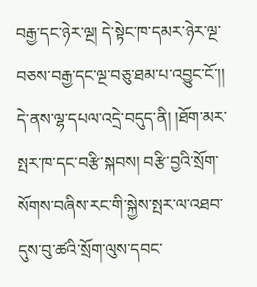བརྒྱ་དང་ཉེར་ལྔ། དེ་སྟེང་ཁ་དམར་ཉེར་ལྔ་བཅས་བརྒྱ་དང་ལྔ་བཅུ་ཐམ་པ་འབྱུང་ངོ་།།
དེ་ནས་ལྷ་དཔལ་འདྲེ་བདུད་ནི། །ཐོག་མར་སྤར་ཁ་དང་བརྩི་སྐབས། བརྩི་བྱའི་སྲོག་སོགས་བཞིས་རང་གི་སྐྱེས་སྤར་ལ་འཐབ་དུས་བུ་ཚའི་སྲོག་ལུས་དབང་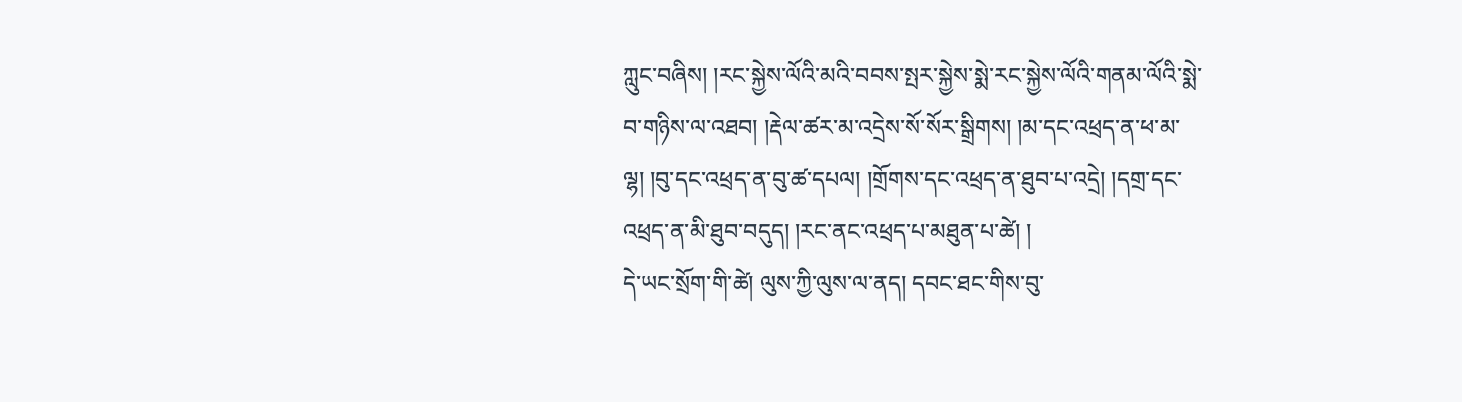ཀླུང་བཞིས། །རང་སྐྱེས་ལོའི་མའི་བབས་སྤར་སྐྱེས་སྨེ་རང་སྐྱེས་ལོའི་གནམ་ལོའི་སྨེ་བ་གཉིས་ལ་འཐབ། །རྡེལ་ཚར་མ་འདྲེས་སོ་སོར་སྒྲིགས། །མ་དང་འཕྲད་ན་ཕ་མ་ལྷ། །བུ་དང་འཕྲད་ན་བུ་ཚ་དཔལ། །གྲོགས་དང་འཕྲད་ན་ཐུབ་པ་འདྲེ། །དགྲ་དང་འཕྲད་ན་མི་ཐུབ་བདུད། །རང་ནང་འཕྲད་པ་མཐུན་པ་ཚེ། །
དེ་ཡང་སྲོག་གི་ཚེ། ལུས་ཀྱི་ལུས་ལ་ནད། དབང་ཐང་གིས་བུ་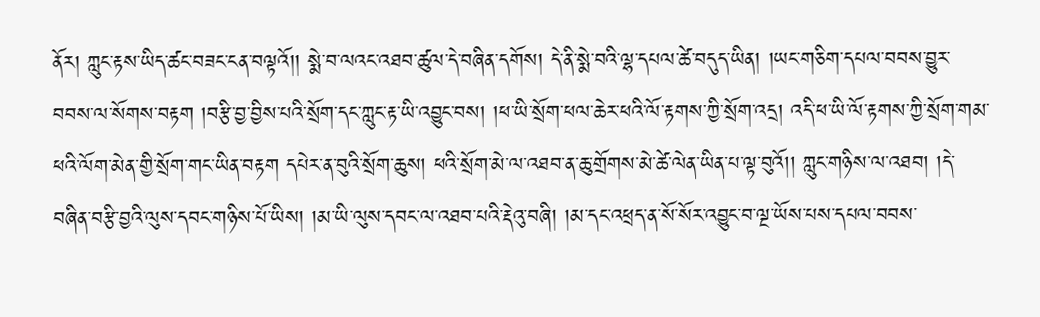ནོར། ཀླུང་རྟས་ཡིད་ཚང་བཟང་ངན་བལྟའོ།། སྨེ་བ་ལའང་འཐབ་ཚུལ་དེ་བཞིན་དགོས། དེ་ནི་སྨེ་བའི་ལྷ་དཔལ་ཚེ་བདུད་ཡིན། །ཡང་གཅིག་དཔལ་བབས་བྱུར་བབས་ལ་སོགས་བརྟག །བརྩི་བྱ་བྱིས་པའི་སྲོག་དང་ཀླུང་རྟ་ཡི་འབྱུང་བས། །ཕ་ཡི་སྲོག་ཕལ་ཆེར་ཕའི་ལོ་རྟགས་ཀྱི་སྲོག་འདྲ། འདི་ཕ་ཡི་ལོ་རྟགས་ཀྱི་སྲོག་གམ་ཕའི་ལོག་མེན་གྱི་སྲོག་གང་ཡིན་བརྟག དཔེར་ན་བུའི་སྲོག་ཆུས། ཕའི་སྲོག་མེ་ལ་འཐབ་ན་ཆུ་གྲོགས་མེ་ཚེ་ལེན་ཡིན་པ་ལྟ་བུའོ།། ཀླུང་གཉིས་ལ་འཐབ། །དེ་བཞིན་བརྩི་བྱའི་ལུས་དབང་གཉིས་པོ་ཡིས། །མ་ཡི་ལུས་དབང་ལ་འཐབ་པའི་རྡེའུ་བཞི། །མ་དང་འཕྲད་ན་སོ་སོར་འབྱུང་བ་ལྔ་ཡོས་པས་དཔལ་བབས་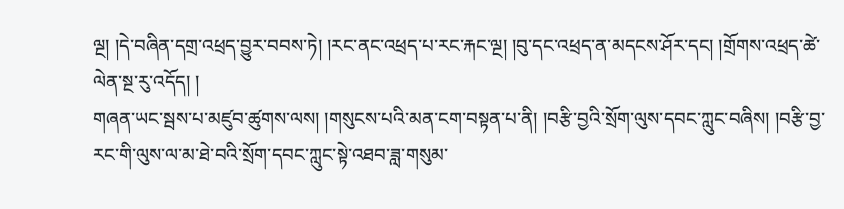ལྔ། །དེ་བཞིན་དགྲ་འཕྲད་བྱུར་བབས་ཏེ། །རང་ནང་འཕྲད་པ་རང་རྐང་ལྔ། །བུ་དང་འཕྲད་ན་མདངས་ཤོར་དང། །གྲོགས་འཕྲད་ཚེ་ལེན་སྔ་རུ་འདོད། །
གཞན་ཡང་སྦས་པ་མཛུབ་ཚུགས་ལས། །གསུངས་པའི་མན་ངག་བསྟན་པ་ནི། །བརྩི་བྱའི་སྲོག་ལུས་དབང་ཀླུང་བཞིས། །བརྩི་བྱ་རང་གི་ལུས་ལ་མ་ཐེ་བའི་སྲོག་དབང་ཀླུང་སྟེ་འཐབ་ཟླ་གསུམ་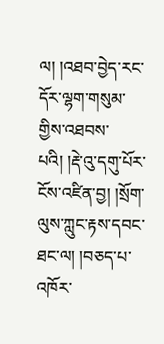ལ། །འཐབ་བྱེད་རང་དོར་ལྷག་གསུམ་གྱིས་འཐབས་པའི། །རྡེ་འུ་དགུ་པོར་ངོས་འཛིན་བྱ། །སྲོག་ལུས་ཀླུང་རྟས་དབང་ཐང་ལ། །བཅད་པ་འཁོར་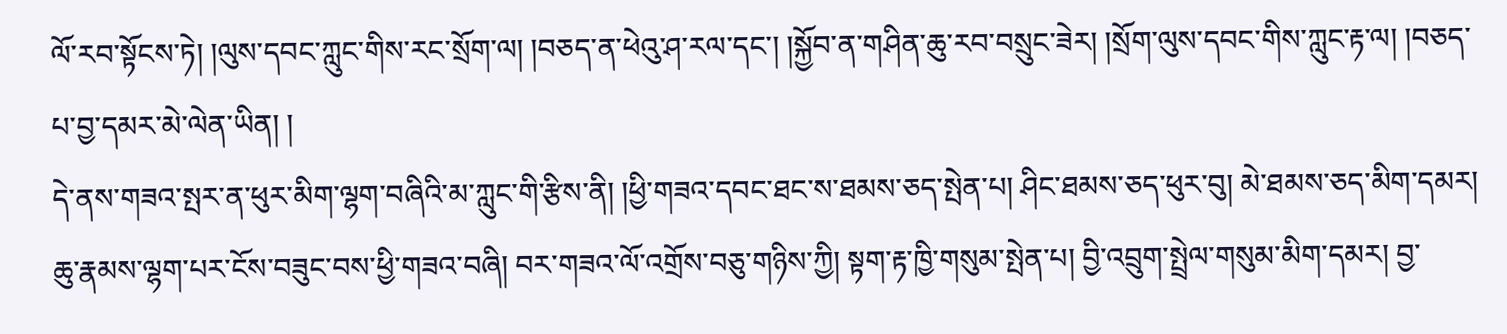ལོ་རབ་སྟོངས་ཏེ། །ལུས་དབང་ཀླུང་གིས་རང་སྲོག་ལ། །བཅད་ན་ཕེའུ་ཤ་རལ་དང་། །སྐྱོབ་ན་གཤིན་ཆུ་རབ་བསྲུང་ཟེར། །སྲོག་ལུས་དབང་གིས་ཀླུང་རྟ་ལ། །བཅད་པ་བྱ་དམར་མེ་ལེན་ཡིན། །
དེ་ནས་གཟའ་སྤར་ན་ཕུར་མིག་ལྷག་བཞིའི་མ་ཀླུང་གི་རྩིས་ནི། །ཕྱི་གཟའ་དབང་ཐང་ས་ཐམས་ཅད་སྤེན་པ། ཤིང་ཐམས་ཅད་ཕུར་བུ། མེ་ཐམས་ཅད་མིག་དམར། ཆུ་རྣམས་ལྷག་པར་ངོས་བཟུང་བས་ཕྱི་གཟའ་བཞི། བར་གཟའ་ལོ་འགྲོས་བཅུ་གཉིས་ཀྱི། སྟག་རྟ་ཁྱི་གསུམ་སྤེན་པ། བྱི་འབྲུག་སྤྲེལ་གསུམ་མིག་དམར། བྱ་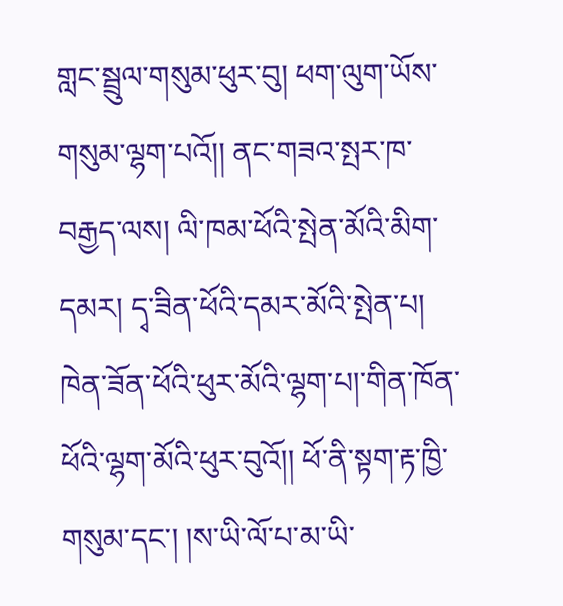གླང་སྦྲུལ་གསུམ་ཕུར་བུ། ཕག་ལུག་ཡོས་གསུམ་ལྷག་པའོ།། ནང་གཟའ་སྤར་ཁ་བརྒྱད་ལས། ལི་ཁམ་ཕོའི་སྤེན་མོའི་མིག་དམར། དྭ་ཟིན་ཕོའི་དམར་མོའི་སྤེན་པ། ཁེན་ཟོན་ཕོའི་ཕུར་མོའི་ལྷག་པ།་གིན་ཁོན་ཕོའི་ལྷག་མོའི་ཕུར་བུའོ།། ཕོ་ནི་སྟག་རྟ་ཁྱི་གསུམ་དང་། །ས་ཡི་ལོ་པ་མ་ཡི་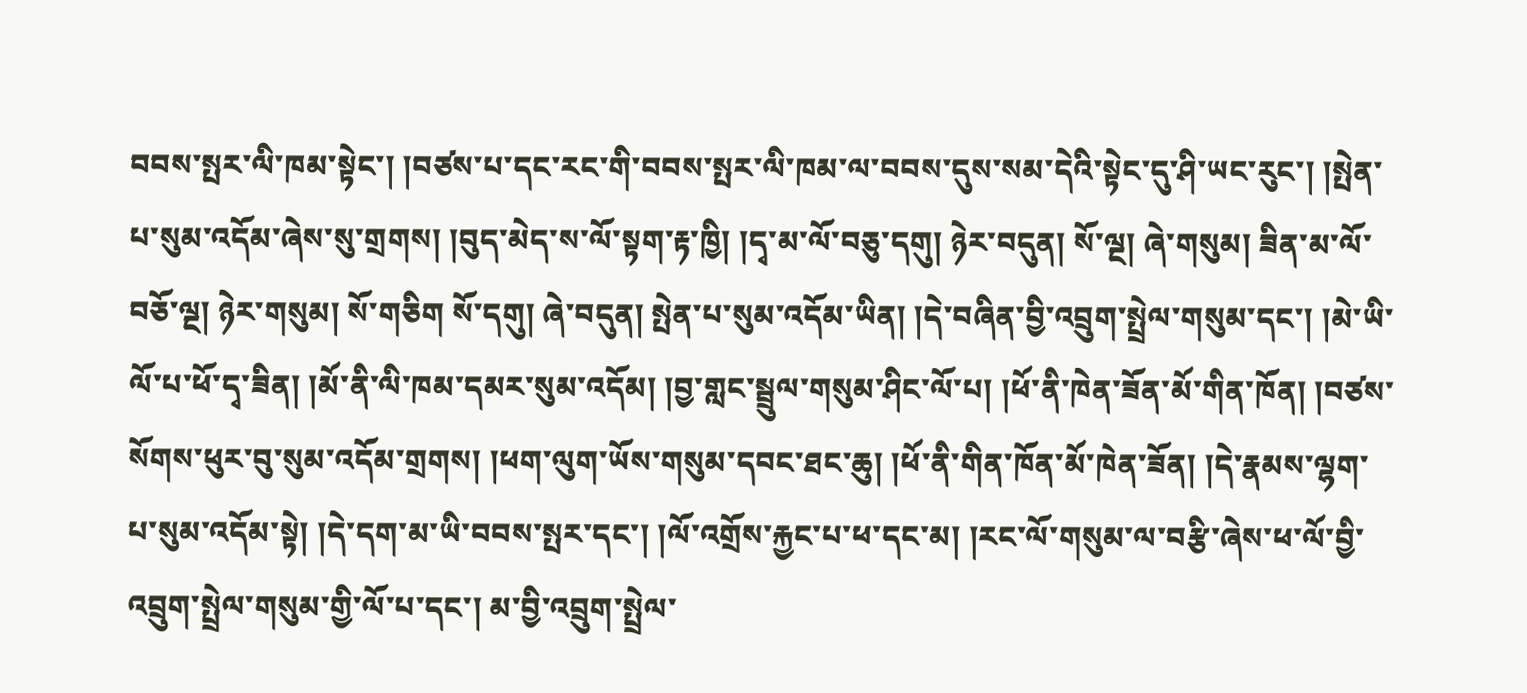བབས་སྤར་ལི་ཁམ་སྟེང་། །བཙས་པ་དང་རང་གི་བབས་སྤར་ལི་ཁམ་ལ་བབས་དུས་སམ་དེའི་སྟེང་དུ་ཤི་ཡང་རུང་། །སྤེན་པ་སུམ་འདོམ་ཞེས་སུ་གྲགས། །བུད་མེད་ས་ལོ་སྟག་རྟ་ཁྱི། །དྭ་མ་ལོ་བཅུ་དགུ། ཉེར་བདུན། སོ་ལྔ། ཞེ་གསུམ། ཟིན་མ་ལོ་བཅོ་ལྔ། ཉེར་གསུམ། སོ་གཅིག སོ་དགུ། ཞེ་བདུན། སྤེན་པ་སུམ་འདོམ་ཡིན། །དེ་བཞིན་བྱི་འབྲུག་སྤྲེལ་གསུམ་དང་། །མེ་ཡི་ལོ་པ་ཕོ་དྭ་ཟིན། །མོ་ནི་ལི་ཁམ་དམར་སུམ་འདོམ། །བྱ་གླང་སྦྲུལ་གསུམ་ཤིང་ལོ་པ། །ཕོ་ནི་ཁེན་ཟོན་མོ་གིན་ཁོན། །བཙས་སོགས་ཕུར་བུ་སུམ་འདོམ་གྲགས། །ཕག་ལུག་ཡོས་གསུམ་དབང་ཐང་ཆུ། །ཕོ་ནི་གིན་ཁོན་མོ་ཁེན་ཟོན། །དེ་རྣམས་ལྷག་པ་སུམ་འདོམ་སྟེ། །དེ་དག་མ་ཡི་བབས་སྤར་དང་། །ལོ་འགྲོས་རྐྱང་པ་ཕ་དང་མ། །རང་ལོ་གསུམ་ལ་བརྩི་ཞེས་ཕ་ལོ་བྱི་འབྲུག་སྤྲེལ་གསུམ་གྱི་ལོ་པ་དང་། མ་བྱི་འབྲུག་སྤྲེལ་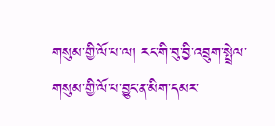གསུམ་གྱི་ལོ་པ་ལ། རང་གི་བུ་བྱི་འབྲུག་སྤྲེལ་གསུམ་གྱི་ལོ་པ་བྱུང་ན་མིག་དམར་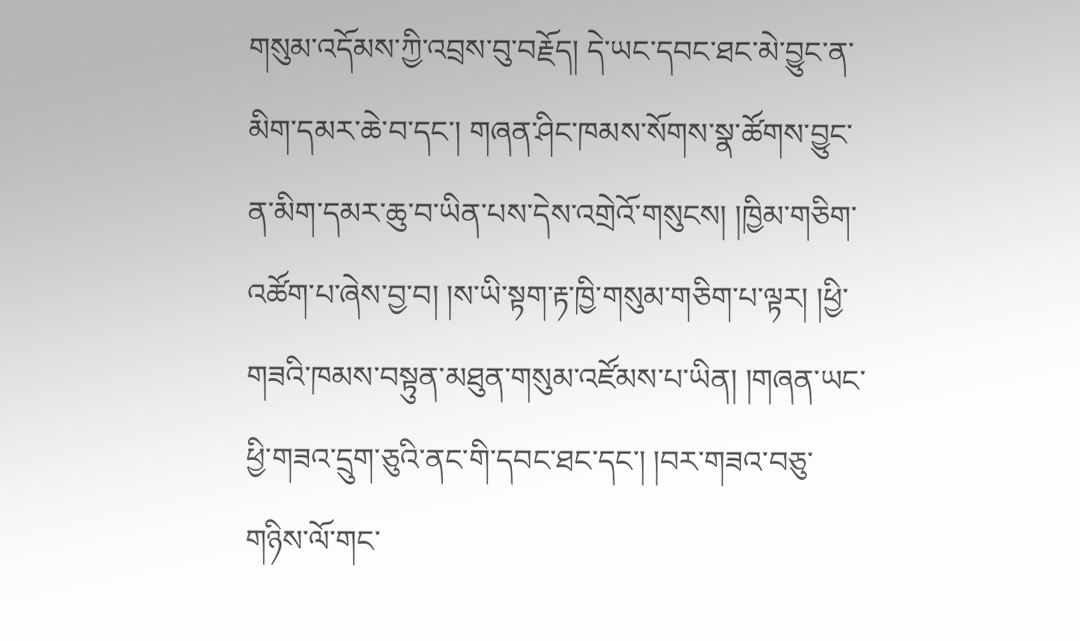གསུམ་འདོམས་ཀྱི་འབྲས་བུ་བརྗོད། དེ་ཡང་དབང་ཐང་མེ་བྱུང་ན་མིག་དམར་ཆེ་བ་དང་། གཞན་ཤིང་ཁམས་སོགས་སྣ་ཚོགས་བྱུང་ན་མིག་དམར་ཆུ་བ་ཡིན་པས་དེས་འགྲེའོ་གསུངས། །ཁྱིམ་གཅིག་འཚོག་པ་ཞེས་བྱ་བ། །ས་ཡི་སྟག་རྟ་ཁྱི་གསུམ་གཅིག་པ་ལྟར། །ཕྱི་གཟའི་ཁམས་བསྟུན་མཐུན་གསུམ་འཛོམས་པ་ཡིན། །གཞན་ཡང་ཕྱི་གཟའ་དྲུག་ཅུའི་ནང་གི་དབང་ཐང་དང་། །བར་གཟའ་བཅུ་གཉིས་ལོ་གང་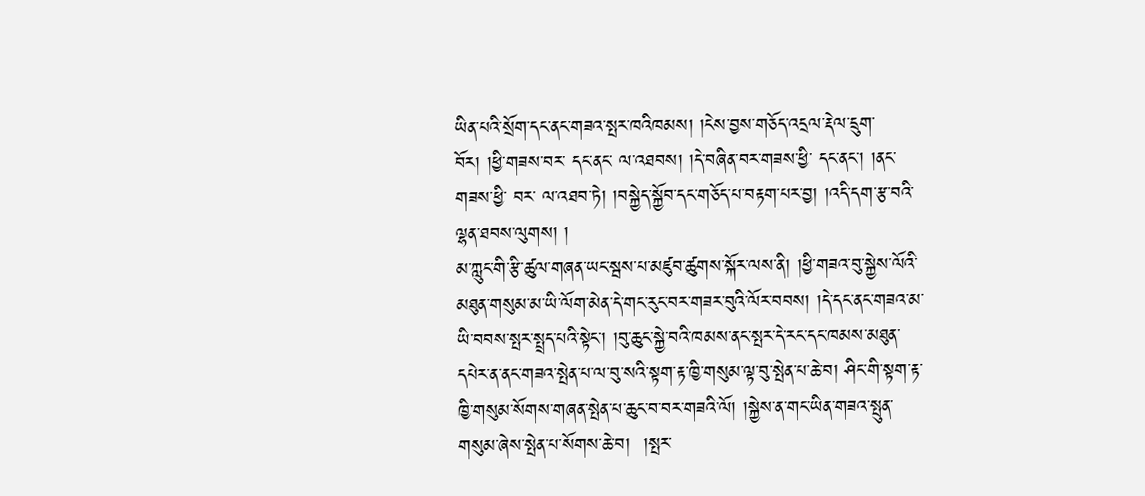ཡིན་པའི་སྲོག་དང་ནང་གཟའ་སྤར་ཁའིཁམས། །ངེས་བྱས་གཅོད་འདྲལ་རྡེལ་དྲུག་བོར། །ཕྱི་གཟས་བར་ དང་ནང་ ལ་འཐབས། །དེ་བཞིན་བར་གཟས་ཕྱི་ དང་ནང་། །ནང་གཟས་ཕྱི་ བར་ ལ་འཐབ་ཏེ། །བསྐྱེད་སྐྱོབ་དང་གཅོད་པ་བརྟག་པར་བྱ། །འདི་དག་རྩ་བའི་ལྷན་ཐབས་ལུགས། །
མ་ཀླུང་གི་རྩི་ཚུལ་གཞན་ཡང་སྦས་པ་མཛུབ་ཚུགས་སྐོར་ལས་ནི། །ཕྱི་གཟའ་བུ་སྐྱེས་ལོའི་མཐུན་གསུམ་མ་ཡི་ལོག་མེན་དེ་གང་རུང་བར་གཟར་བུའི་ལོར་བབས། །དེ་དང་ནང་གཟའ་མ་ཡི་བབས་སྤར་སྤྲད་པའི་སྟེང་། །བུ་ཆུང་སྐྱེ་བའི་ཁམས་ནང་སྤར་དེ་རང་དང་ཁམས་མཐུན་དཔེར་ན་ནང་གཟའ་སྤེན་པ་ལ་བུ་སའི་སྟག་རྟ་ཁྱི་གསུམ་ལྟ་བུ་སྤེན་པ་ཆེ་བ། ཤིང་གི་སྟག་རྟ་ཁྱི་གསུམ་སོགས་གཞན་སྤེན་པ་ཆུང་བ་བར་གཟའི་ལོ། །སྐྱེས་ན་གང་ཡིན་གཟའ་སྤུན་གསུམ་ཞེས་སྤེན་པ་སོགས་ཆེ་བ།  །སྤར་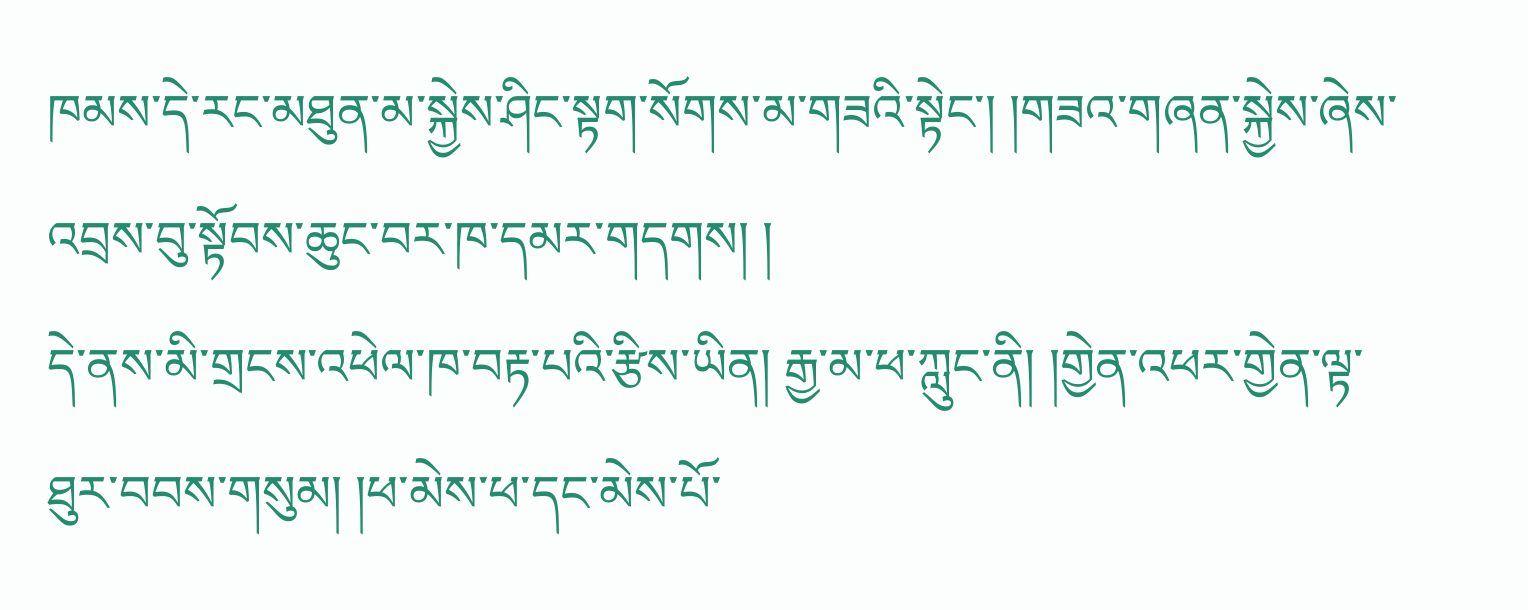ཁམས་དེ་རང་མཐུན་མ་སྐྱེས་ཤིང་སྟག་སོགས་མ་གཟའི་སྟེང་། །གཟའ་གཞན་སྐྱེས་ཞེས་འབྲས་བུ་སྟོབས་ཆུང་བར་ཁ་དམར་གདགས། །
དེ་ནས་མི་གྲངས་འཕེལ་ཁ་བརྟ་པའི་རྩིས་ཡིན། རྒྱ་མ་ཕ་ཀླུང་ནི། །གྱེན་འཕར་གྱེན་ལྟ་ཐུར་བབས་གསུམ། །ཕ་མེས་ཕ་དང་མེས་པོ་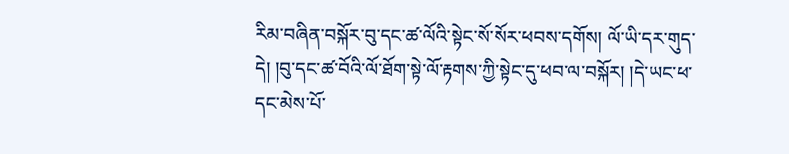རིམ་བཞིན་བསྐོར་བུ་དང་ཚ་ལོའི་སྟེང་སོ་སོར་ཕབས་དགོས། ལོ་ཡི་དར་གུད་དེ། །བུ་དང་ཚ་བོའི་ལོ་ཐོག་སྟེ་ལོ་རྟགས་ཀྱི་སྟེང་དུ་ཕབ་ལ་བསྐོར། །དེ་ཡང་ཕ་དང་མེས་པོ་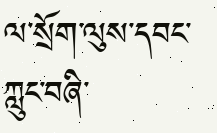ལ་སྲོག་ལུས་དབང་ཀླུང་བཞི་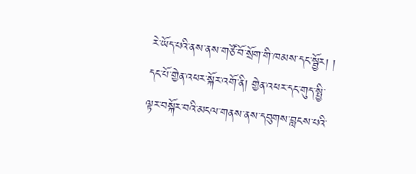རེ་ཡོད་པའི་ནས་ནས་གཙོ་བོ་སྲོག་གི་ཁམས་དང་སྦྱོར། །
དང་པོ་གྱེན་འཕར་སྐོར་འགོ་ནི། གྱེན་འཕར་དང་གུད་སྤྱི་ལྟར་བསྐོར་བའི་མངལ་གནས་ནས་དབུགས་བླངས་པའི་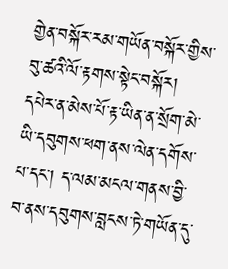གྱེན་བསྐོར་རམ་གཡོན་བསྐོར་གྱིས་བུ་ཚའི་ལོ་རྟགས་སྟེང་བསྐོར། དཔེར་ན་མེས་པོ་རྟ་ཡིན་ན་སྲོག་མེ་ཡི་དབུགས་ཕག་ནས་ལེན་དགོས་པ་དང་། ད་ལམ་མངལ་གནས་བྱི་བ་ནས་དབུགས་བླངས་ཏེ་གཡོན་དུ་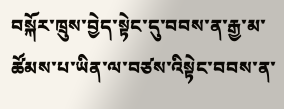བསྐོར་ཁྲུས་བྱེད་སྟེང་དུ་བབས་ན་རྒྱ་མ་ཚོམས་པ་ཡིན་ལ་བཙས་འིསྟེང་བབས་ན་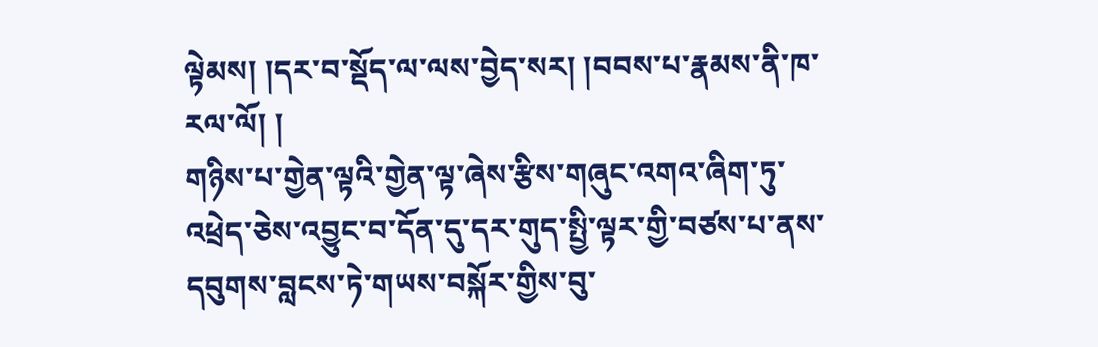ལྟེམས། །དར་བ་སྡོད་ལ་ལས་བྱེད་སར། །བབས་པ་རྣམས་ནི་ཁ་རལ་ལོ། །
གཉིས་པ་གྱེན་ལྟའི་གྱེན་ལྟ་ཞེས་རྩིས་གཞུང་འགའ་ཞིག་ཏུ་འཕྲེད་ཅེས་འབྱུང་བ་དོན་དུ་དར་གུད་སྤྱི་ལྟར་གྱི་བཙས་པ་ནས་དབུགས་བླངས་ཏེ་གཡས་བསྐོར་གྱིས་བུ་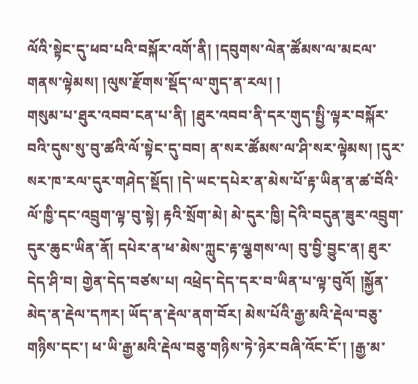ལོའི་སྟེང་དུ་ཕབ་པའི་བསྐོར་འགོ་ནི། །དབུགས་ལེན་ཚོམས་ལ་མངལ་གནས་ལྟེམས། །ལུས་རྫོགས་སྡོད་ལ་གུད་ན་རལ། །
གསུམ་པ་ཐུར་འབབ་ངན་པ་ནི། །ཐུར་འབབ་ནི་དར་གུད་སྤྱི་ལྟར་བསྐོར་བའི་དུས་སུ་བུ་ཚའི་ལོ་སྟེང་དུ་བབ། ན་སར་ཚོམས་ལ་ཤི་སར་ལྟེམས། །དུར་སར་ཁ་རལ་དུར་གཤེད་སྡོད། །དེ་ཡང་དཔེར་ན་མེས་པོ་རྟ་ཡིན་ན་ཚ་བོའི་ལོ་ཁྱི་དང་འབྲུག་ལྟ་བུ་སྟེ། རྟའི་སྲོག་མེ། མེ་དུར་ཁྱི། དེའི་བདུན་ཟུར་འབྲུག་དུར་ཆུང་ཡིན་ནོ། དཔེར་ན་ཕ་མེས་ཀླུང་རྟ་ལྕགས་ལ། བུ་བྱི་བྱུང་ན། ཐུར་དེད་ཤི་བ། གྱེན་དེད་བཙས་པ། འཕྲེད་དེད་དར་བ་ཡིན་པ་ལྟ་བུའོ། །སྐྱོན་མེད་ན་རྡེལ་དཀར། ཡོད་ན་རྡེལ་ནག་བོར། མེས་པོའི་རྒྱ་མའི་རྡེལ་བཅུ་གཉིས་དང་། ཕ་ཡི་རྒྱ་མའི་རྡེལ་བཅུ་གཉིས་ཏེ་ཉེར་བཞི་འོང་ངོ་། །རྒྱ་མ་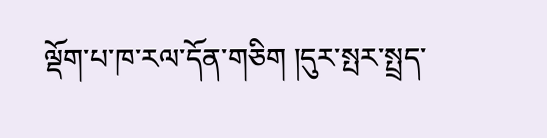ལྡོག་པ་ཁ་རལ་དོན་གཅིག །དུར་སྤར་སྤྲད་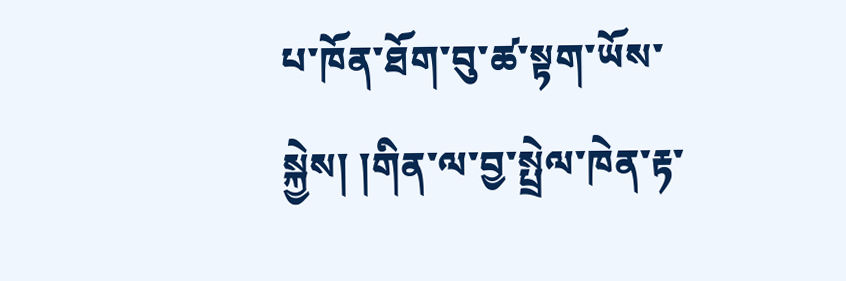པ་ཁོན་ཐོག་བུ་ཚ་སྟག་ཡོས་སྐྱེས། །གིན་ལ་བྱ་སྤྲེལ་ཁེན་རྟ་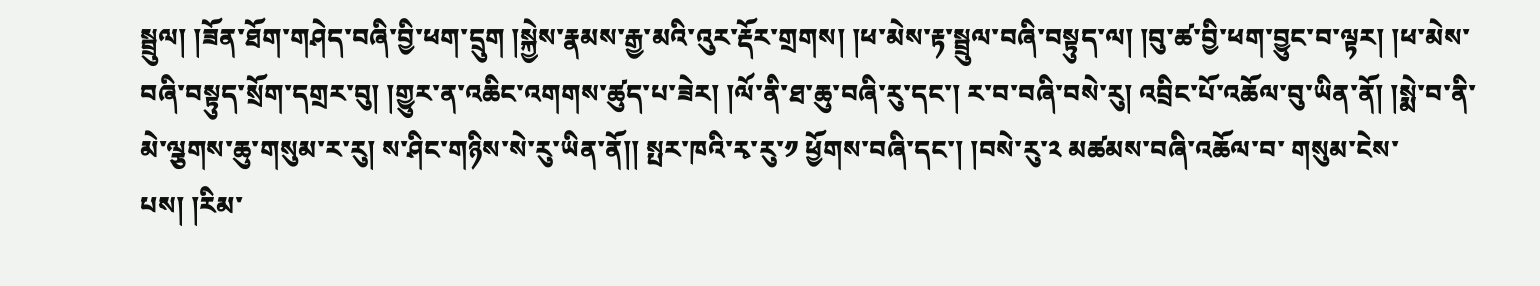སྦྲུལ། །ཟོན་ཐོག་གཤེད་བཞི་བྱི་ཕག་དྲུག །སྐྱེས་རྣམས་རྒྱ་མའི་འུར་རྡོར་གྲགས། །ཕ་མེས་རྟ་སྦྲུལ་བཞི་བསྟུད་ལ། །བུ་ཚ་བྱི་ཕག་བྱུང་བ་ལྟར། །ཕ་མེས་བཞི་བསྟུད་སྲོག་དགྲར་བུ། །གྱུར་ན་འཆིང་འགགས་ཚུད་པ་ཟེར། །ལོ་ནི་ཐ་ཆུ་བཞི་རུ་དང་། ར་བ་བཞི་བསེ་རུ། འབྲིང་པོ་འཆོལ་བུ་ཡིན་ནོ། །སྨེ་བ་ནི་མེ་ལྕགས་ཆུ་གསུམ་ར་རུ། ས་ཤིང་གཉིས་སེ་རུ་ཡིན་ནོ།། སྤར་ཁའི་རྭ་རུ་༡ ཕྱོགས་བཞི་དང་། །བསེ་རུ་༢ མཚམས་བཞི་འཆོལ་བ་ གསུམ་ངེས་པས། །རིམ་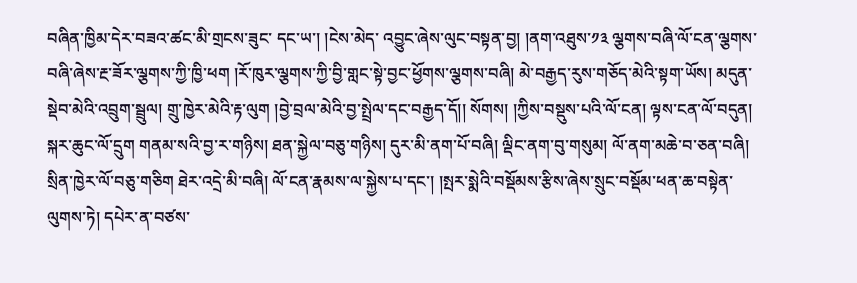བཞིན་ཁྱིམ་དེར་བཟའ་ཚང་མི་གྲངས་ཟུང་ དང་ཡ་། །ངེས་མེད་ འབྱུང་ཞེས་ལུང་བསྟན་བྱ། །ནག་འཐུས་༡༣ ལྕགས་བཞི་ལོ་ངན་ལྕགས་བཞི་ཞེས་རྔ་ཟོར་ལྕགས་ཀྱི་ཁྱི་ཕག །རོ་ཁུར་ལྕགས་ཀྱི་བྱི་གླང་སྟེ་བྱང་ཕྱོགས་ལྕགས་བཞི། མེ་བརྒྱད་རུས་གཅོད་མེའི་སྟག་ཡོས། མདུན་སྡེབ་མེའི་འབྲུག་སྦྲུལ། གྲུ་ཁྱེར་མེའི་རྟ་ལུག །བྱེ་བྲལ་མེའི་བྱ་སྤྲེལ་དང་བརྒྱད་དོ།། སོགས། །ཀྱིས་བསྡུས་པའི་ལོ་ངན། ལྟས་ངན་ལོ་བདུན། སྐར་ཆུང་ལོ་དྲུག གནམ་སའི་བྱ་ར་གཉིས། ཐན་སྐྱེལ་བཅུ་གཉིས། དུར་མི་ནག་པོ་བཞི། ལྡིང་ནག་བུ་གསུམ། ལོ་ནག་མཆེ་བ་ཅན་བཞི། སྲིན་ཁྱེར་ལོ་བཅུ་གཅིག ཐེར་འདྲེ་མི་བཞི། ལོ་ངན་རྣམས་ལ་སྐྱེས་པ་དང་། །སྤར་སྨེའི་བསྡོམས་རྩིས་ཞེས་སྲུང་བསྡོམ་ཕན་ཆ་བསྟེན་ལུགས་ཏེ། དཔེར་ན་བཙས་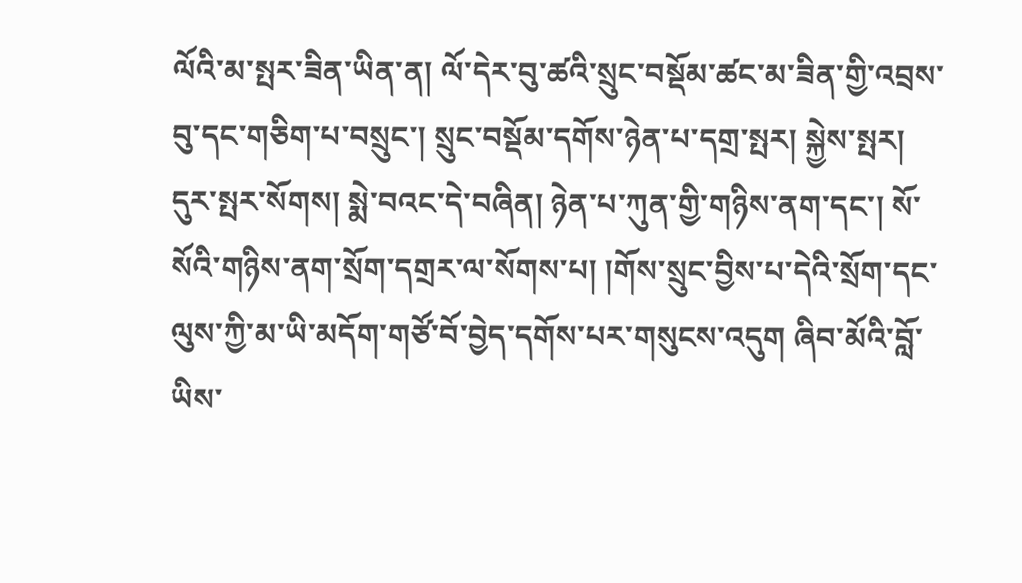ལོའི་མ་སྤར་ཟིན་ཡིན་ན། ལོ་དེར་བུ་ཚའི་སྲུང་བསྡོམ་ཚང་མ་ཟིན་གྱི་འབྲས་བུ་དང་གཅིག་པ་བསྲུང་། སྲུང་བསྡོམ་དགོས་ཉེན་པ་དགྲ་སྤར། སྐྱེས་སྤར། དུར་སྤར་སོགས། སྨེ་བའང་དེ་བཞིན། ཉེན་པ་ཀུན་གྱི་གཉིས་ནག་དང་། སོ་སོའི་གཉིས་ནག་སྲོག་དགྲར་ལ་སོགས་པ། །གོས་སྲུང་བྱིས་པ་དེའི་སྲོག་དང་ལུས་ཀྱི་མ་ཡི་མདོག་གཙོ་བོ་བྱེད་དགོས་པར་གསུངས་འདུག ཞིབ་མོའི་བློ་ཡིས་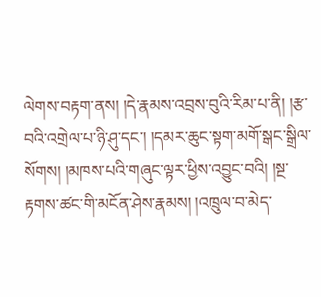ལེགས་བརྟག་ནས། །དེ་རྣམས་འབྲས་བུའི་རིམ་པ་ནི། །རྩ་བའི་འགྲེལ་པ་ཉི་ཤུ་དང་། །དམར་ཆུང་སྟག་མགོ་སྒང་སྒྲིལ་སོགས། །མཁས་པའི་གཞུང་ལྟར་ཕྱིས་འབྱུང་བའི། །སྔ་རྟགས་ཚང་གི་མངོན་ཤེས་རྣམས། །འཁྲུལ་བ་མེད་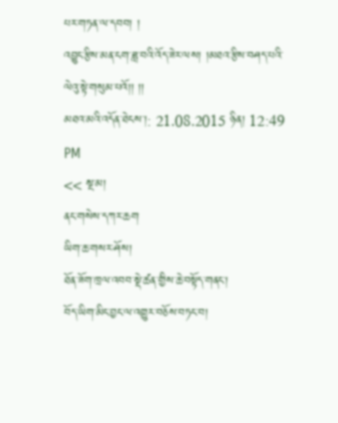པར་གཏན་ལ་དབབ། །
འབྱུང་རྩིས་མན་ངག་ཟླ་བའི་འོད་ཟེར་ལས། །མཐའ་རྩིས་བཤད་པའི་ལེའུ་སྟེ་གསུམ་པའོ།། །།
མཐའ་མའི་འདོན་ཐེངས་།: 21.08.2015 ཉིན། 12:49 PM
<< སྔ་མ།
ནང་གསེས་དཀར་ཆག
ཡིག་ཆ་གསར་ཤོས།
ཐོན་ཟོག་ཁྲལ་འབབ་སྡེ་ཚན་གྱིས་ཆེ་བསྟོད་གནང་།
བོད་ཡིག་མིང་བྱང་ལ་འགྱུར་བཅོས་བཏང་བ།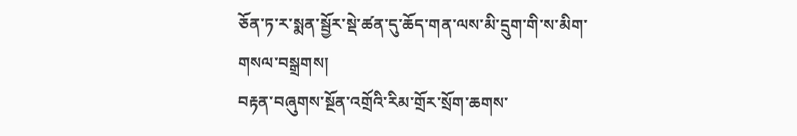ཅོན་ཏ་ར་སྨན་སྦྱོར་སྡེ་ཚན་དུ་ཆོད་གན་ལས་མི་དྲུག་གི་ས་མིག་གསལ་བསྒྲགས།
བརྟན་བཞུགས་སྔོན་འགྲོའི་རིམ་གྲོར་སྲོག་ཆགས་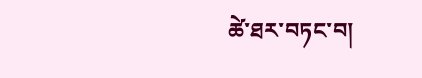ཚེ་ཐར་བཏང་བ།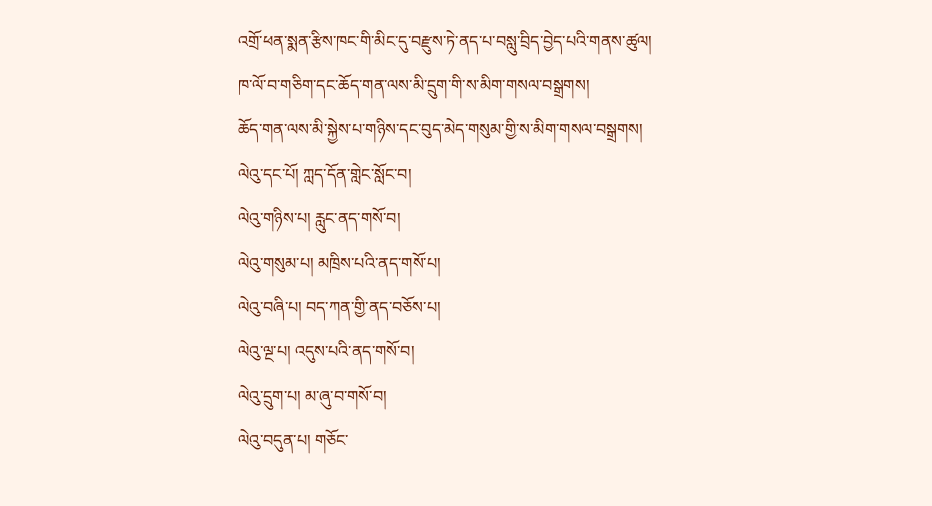འགྲོ་ཕན་སྨན་རྩིས་ཁང་གི་མིང་དུ་བརྫུས་ཏེ་ནད་པ་བསླུ་བྲིད་བྱེད་པའི་གནས་ཚུལ།
ཁ་ལོ་བ་གཅིག་དང་ཆོད་གན་ལས་མི་དྲུག་གི་ས་མིག་གསལ་བསྒྲགས།
ཆོད་གན་ལས་མི་སྐྱེས་པ་གཉིས་དང་བུད་མེད་གསུམ་གྱི་ས་མིག་གསལ་བསྒྲགས།
ལེའུ་དང་པོ། ཀླད་དོན་གླེང་སློང་བ།
ལེའུ་གཉིས་པ། རླུང་ནད་གསོ་བ།
ལེའུ་གསུམ་པ། མཁྲིས་པའི་ནད་གསོ་པ།
ལེའུ་བཞི་པ། བད་ཀན་གྱི་ནད་བཅོས་པ།
ལེའུ་ལྔ་པ། འདུས་པའི་ནད་གསོ་བ།
ལེའུ་དྲུག་པ། མ་ཞུ་བ་གསོ་བ།
ལེའུ་བདུན་པ། གཅོང་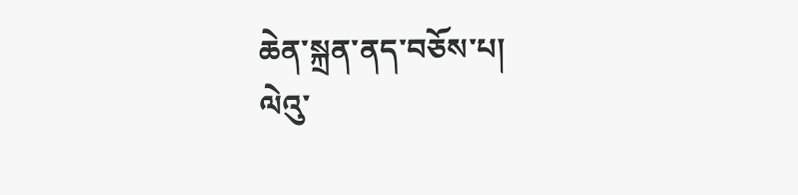ཆེན་སྐྲན་ནད་བཅོས་པ།
ལེའུ་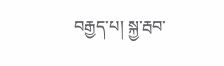བརྒྱད་པ། སྐྱ་རྦབ་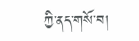ཀྱི་ནད་གསོ་བ།